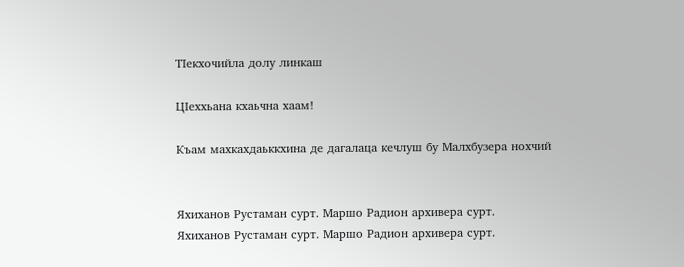ТIекхочийла долу линкаш

ЦIеххьана кхаьчна хаам!

Къам махкахдаьккхина де дагалаца кечлуш бу Малхбузера нохчий


Яхиханов Рустаман сурт. Маршо Радион архивера сурт.
Яхиханов Рустаман сурт. Маршо Радион архивера сурт.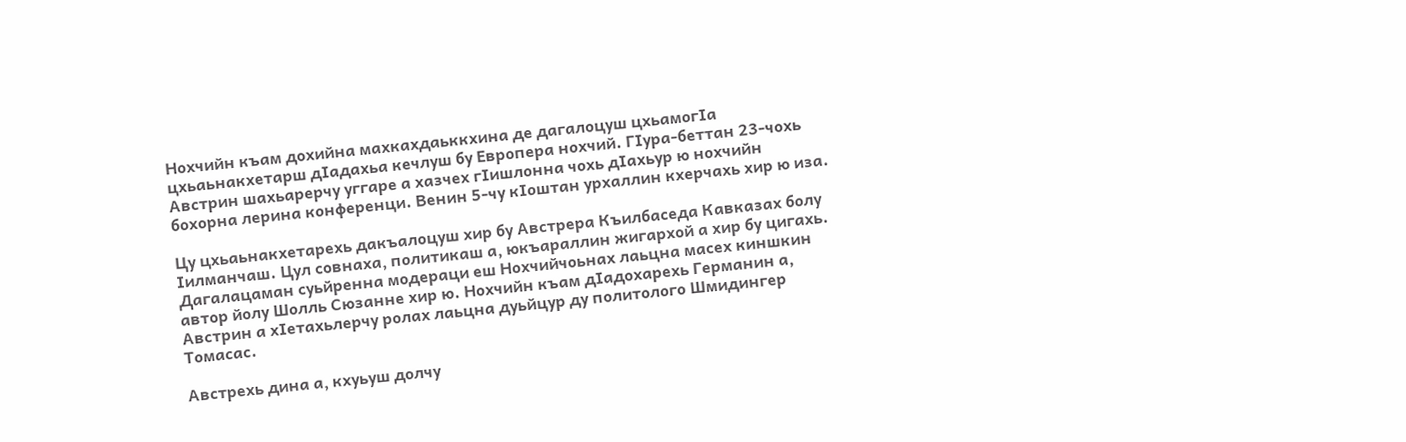Нохчийн къам дохийна махкахдаьккхина де дагалоцуш цхьамогIа цхьаьнакхетарш дIадахьа кечлуш бу Европера нохчий. ГIура-беттан 23-чохь Австрин шахьарерчу уггаре а хазчех гIишлонна чохь дIахьур ю нохчийн бохорна лерина конференци. Венин 5-чу кIоштан урхаллин кхерчахь хир ю иза.

Цу цхьаьнакхетарехь дакъалоцуш хир бу Австрера Къилбаседа Кавказах болу Iилманчаш. Цул совнаха, политикаш а, юкъараллин жигархой а хир бу цигахь. Дагалацаман суьйренна модераци еш Нохчийчоьнах лаьцна масех киншкин автор йолу Шолль Сюзанне хир ю. Нохчийн къам дIадохарехь Германин а, Австрин а хIетахьлерчу ролах лаьцна дуьйцур ду политолого Шмидингер Томасас.

Австрехь дина а, кхуьуш долчу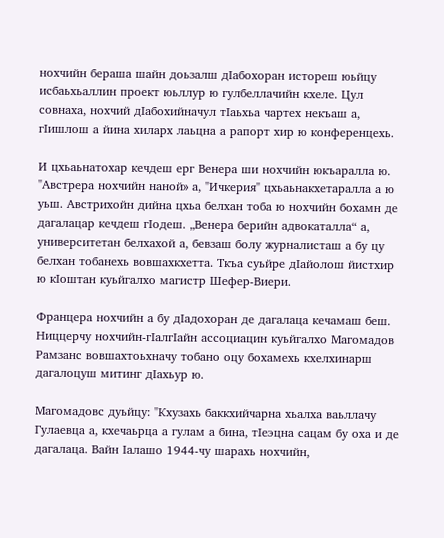нохчийн бераша шайн доьзалш дIабохоран истореш юьйцу исбаьхьаллин проект юьллур ю гулбеллачийн кхеле. Цул совнаха, нохчий дIабохийначул тIаьхьа чартех некъаш а, гIишлош а йина хиларх лаьцна а рапорт хир ю конференцехь.

И цхьаьнатохар кечдеш ерг Венера ши нохчийн юкъаралла ю. "Австрера нохчийн наной» а, "Ичкерия" цхьаьнакхетаралла а ю уьш. Австрихойн дийна цхьа белхан тоба ю нохчийн бохамн де дагалацар кечдеш гIодеш. „Венера берийн адвокаталла“ а, университетан белхахой а, бевзаш болу журналисташ а бу цу белхан тобанехь вовшахкхетта. Ткъа суьйре дIайолош йистхир ю кIоштан куьйгалхо магистр Шефер-Виери.

Францера нохчийн а бу дIадохоран де дагалаца кечамаш беш. Ниццерчу нохчийн-гIалгIайн ассоциацин куьйгалхо Магомадов Рамзанс вовшахтоьхначу тобано оцу бохамехь кхелхинарш дагалоцуш митинг дIахьур ю.

Магомадовс дуьйцу: "Кхузахь баккхийчарна хьалха ваьллачу Гулаевца а, кхечаьрца а гулам а бина, тIеэцна сацам бу оха и де дагалаца. Вайн Iалашо 1944-чу шарахь нохчийн,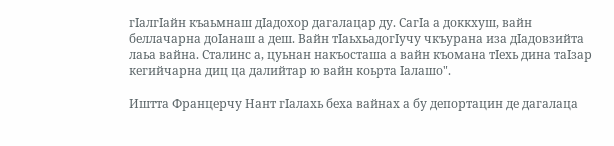гIалгIайн къаьмнаш дIадохор дагалацар ду. СагIа а доккхуш, вайн беллачарна доIанаш а деш. Вайн тIаьхьадогIучу чкъурана иза дIадовзийта лаьа вайна. Сталинс а, цуьнан накъосташа а вайн къомана тIехь дина таIзар кегийчарна диц ца далийтар ю вайн коьрта Iалашо".

Иштта Францерчу Нант гIалахь беха вайнах а бу депортацин де дагалаца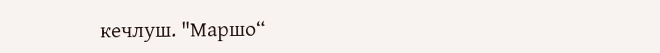кечлуш. "Маршо“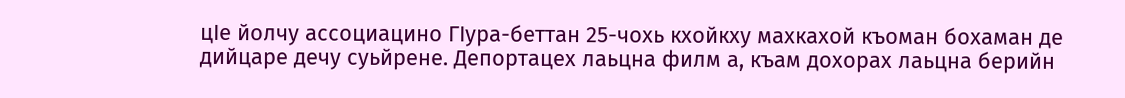цIе йолчу ассоциацино ГIура-беттан 25-чохь кхойкху махкахой къоман бохаман де дийцаре дечу суьйрене. Депортацех лаьцна филм а, къам дохорах лаьцна берийн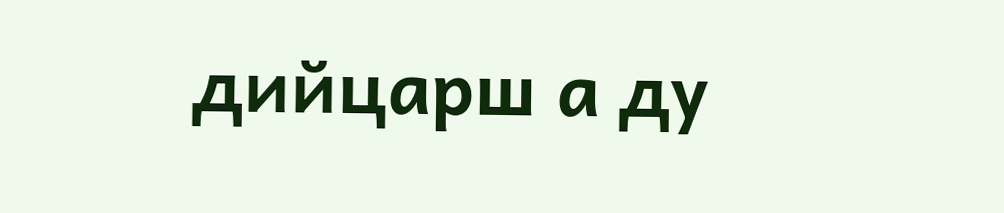дийцарш а ду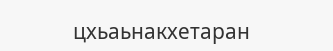цхьаьнакхетаран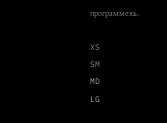программехь.

XS
SM
MD
LG